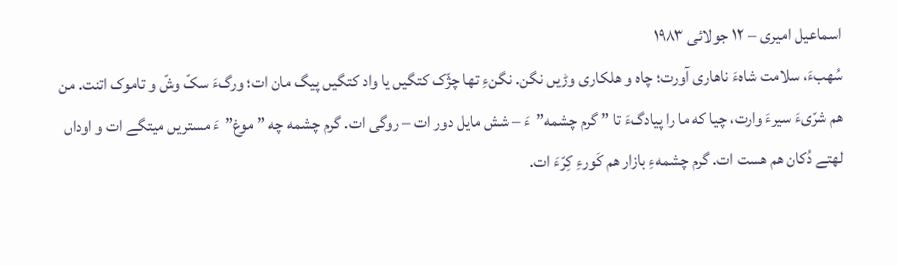اسماعیل امیری – ۱۲ جولائی ۱۹۸۳
سُهبءَ، سلامت شاهءَ ناهاری آورت؛ چاه و هلکاری وڑیں نگن. نگنءِ تها چژّک کتگیں یا واد کتگیں پیگ مان ات؛ ورگءَ سکّ وشّ و تاموک اتنت. من هم شرّیءَ سیرءَ وارت، چیا که ما را پیادگءَ تا ” گرم چشمه”ءَ – شش مایل دور ات – روگی ات. گرم چشمه چه ” موغ”ءَ مستریں میتگے ات و اوداں لهتے دُکان هم هست ات. گرم چشمهءِ بازار هم کَورءِ کِرّءَ ات.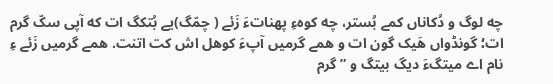چه لوگ و دُکاناں کمے بُستر، چه کوهءِ پهناتءَ زَئے ( چمّگ)یے بُتکگ ات که آپی سکّ گرم ات؛ گونڈواں هَیک گون ات و همے گرمیں آپءَ کوهل اش کت اتنت. همے گرمیں زَئے ءِ نام اے میتگءَ دیگ بیتگ و ” گرم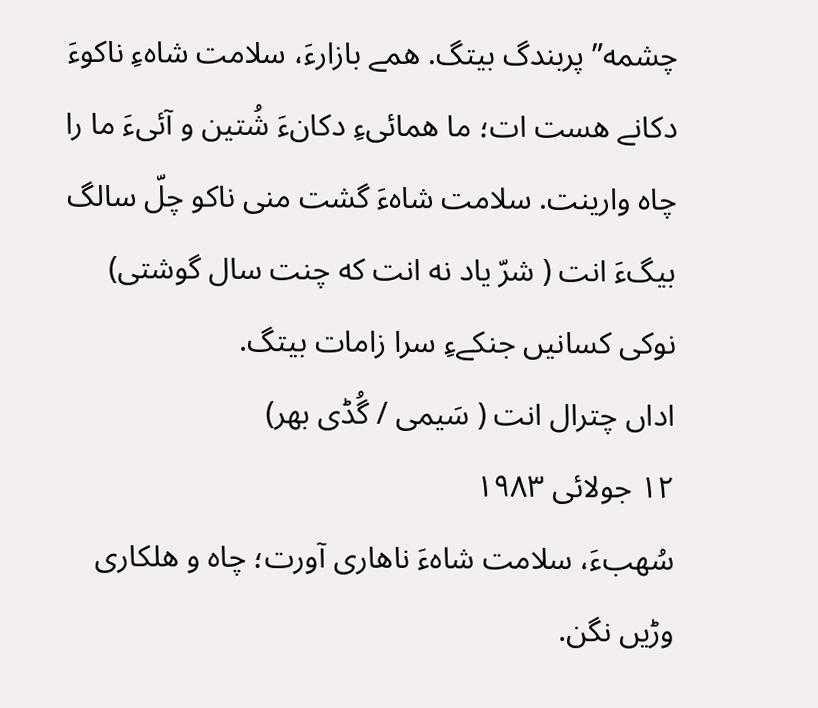چشمه” پربندگ بیتگ. همے بازارءَ، سلامت شاهءِ ناکوءَ دکانے هست ات؛ ما همائیءِ دکانءَ شُتین و آئیءَ ما را چاه وارینت. سلامت شاهءَ گشت منی ناکو چلّ سالگ بیگءَ انت ( شرّ یاد نه انت که چنت سال گوشتی) نوکی کسانیں جنکےءِ سرا زامات بیتگ.
اداں چترال انت ( سَیمی / گُڈی بهر)
۱۲ جولائی ۱۹۸۳
سُهبءَ، سلامت شاهءَ ناهاری آورت؛ چاه و هلکاری وڑیں نگن.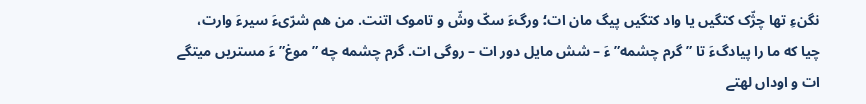نگنءِ تها چژّک کتگیں یا واد کتگیں پیگ مان ات؛ ورگءَ سکّ وشّ و تاموک اتنت. من هم شرّیءَ سیرءَ وارت، چیا که ما را پیادگءَ تا ” گرم چشمه”ءَ – شش مایل دور ات – روگی ات. گرم چشمه چه ” موغ”ءَ مستریں میتگے ات و اوداں لهتے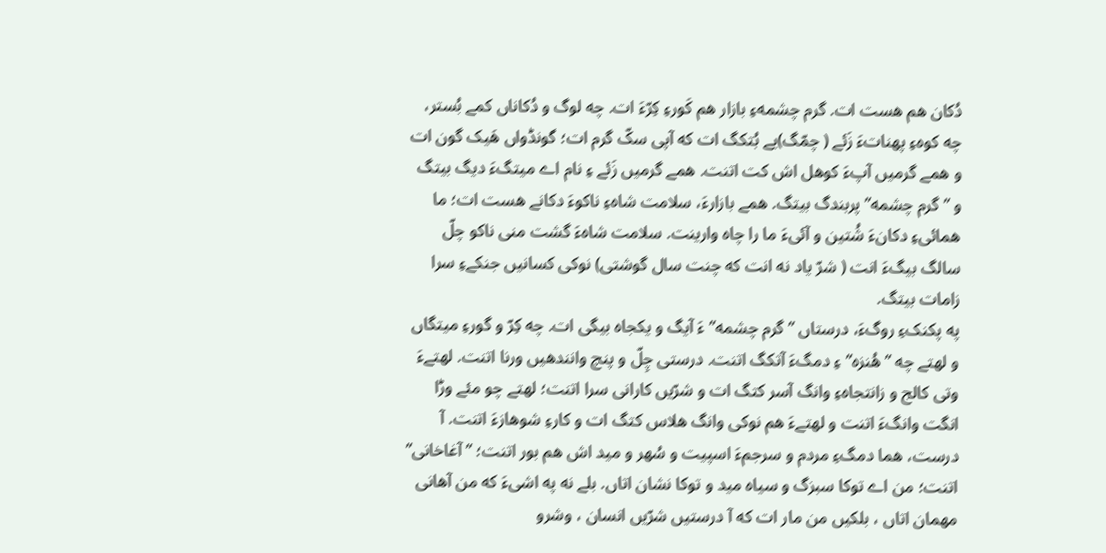دُکان هم هست ات. گرم چشمهءِ بازار هم کَورءِ کِرّءَ ات. چه لوگ و دُکاناں کمے بُستر، چه کوهءِ پهناتءَ زَئے ( چمّگ)یے بُتکگ ات که آپی سکّ گرم ات؛ گونڈواں هَیک گون ات و همے گرمیں آپءَ کوهل اش کت اتنت. همے گرمیں زَئے ءِ نام اے میتگءَ دیگ بیتگ و ” گرم چشمه” پربندگ بیتگ. همے بازارءَ، سلامت شاهءِ ناکوءَ دکانے هست ات؛ ما همائیءِ دکانءَ شُتین و آئیءَ ما را چاه وارینت. سلامت شاهءَ گشت منی ناکو چلّ سالگ بیگءَ انت ( شرّ یاد نه انت که چنت سال گوشتی) نوکی کسانیں جنکےءِ سرا زامات بیتگ.
په پکنکءِ روگءَ، درستاں ” گرم چشمه”ءَ آیگ و یکجاه بیگی ات. چه کِرّ و گورءِ میتگاں و لهتے چه ” هُنزه”ءِ دمگءَ آتکگ اتنت. درستی چِلّ و پنچ وانندهیں ورنا اتنت. لهتےءَ وتی کالج و زانتجاهءِ وانگ آسر کتگ ات و شرّیں کارانی سرا اتنت؛ لهتے چو مئے وڑا انگت وانگءَ اتنت و لهتےءَ هم نوکی وانگ هلاس کتگ ات و کارءِ شوهازءَ اتنت. آ درست، هما دمگءِ مردم و سرجمءَ اسپیت و سُهر و مید اش هم بور اتنت؛ ” آغاخانی” اتنت؛ من اے توکا سبزگ و سیاه مید و توکا نشان اتاں. بلے نه په اشیءَ که من آهانی مهمان اتاں ، بلکیں من مار ات که آ درستیں شرّیں انسان ، وشرو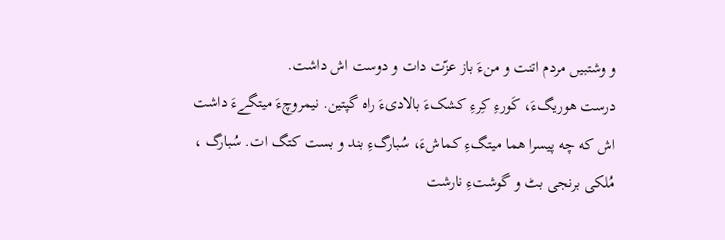و وشتبیں مردم اتنت و منءَ باز عزّت دات و دوست اش داشت.
درست هوریگءَ، کَورءِ کِرءِ کشکءَ بالادیءَ راه گپتین. نیمروچءَ میتگےءَ داشت اش که چه پیسرا هما میتگءِ کماشءَ، سُبارگءِ بند و بست کتگ ات. سُبارگ ، مُلکی برنجی بٹ و گوشتءِ نارشت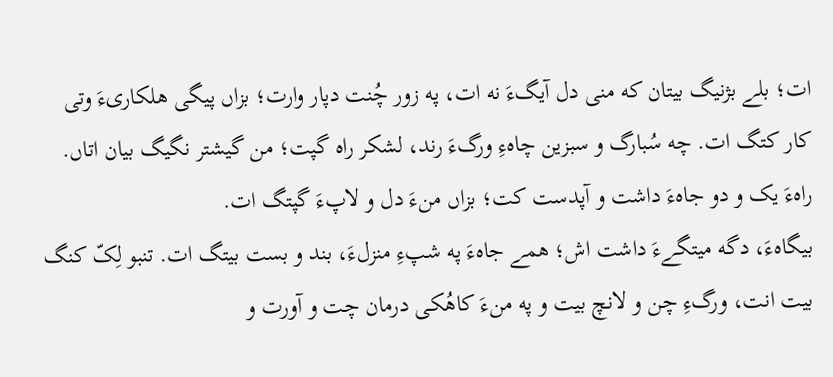ات؛ بلے بژنیگ بیتان که منی دل آیگءَ نه ات، په زور چُنت دپار وارت؛ بزاں پیگی هلکاریءَ وتی کار کتگ ات. چه سُبارگ و سبزین چاهءِ ورگءَ رند، لشکر راه گپت؛ من گیشتر نگیگ بیان اتاں. راهءَ یک و دو جاهءَ داشت و آپدست کت؛ بزاں منءَ دل و لاپءَ گپتگ ات.
بیگاهءَ، دگه میتگےءَ داشت اش؛ همے جاهءَ په شپءِ منزلءَ، بند و بست بیتگ ات. تنبو لِکّ کنگ بیت انت، ورگءِ چن و لانچ بیت و په منءَ کاهُکی درمان چت و آورت و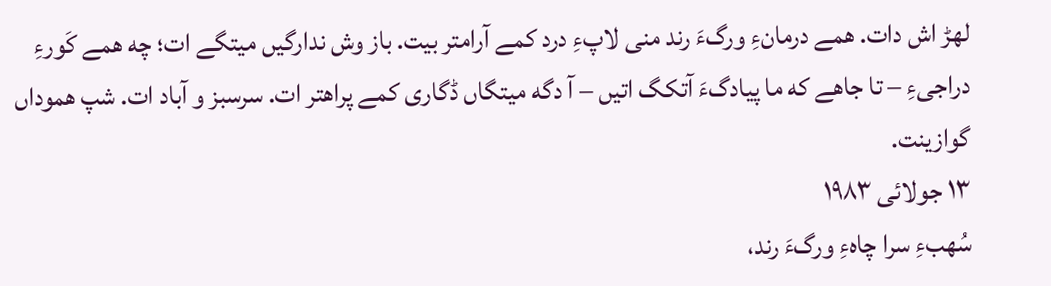لهڑ اش دات. همے درمانءِ ورگءَ رند منی لاپءِ درد کمے آرامتر بیت. باز وش ندارگیں میتگے ات؛ چه همے کَورءِ دراجیءِ – تا جاهے که ما پیادگءَ آتکگ اتیں – آ دگه میتگاں ڈگاری کمے پراهتر ات. سرسبز و آباد ات. شپ هموداں گوازینت.
۱۳ جولائی ۱۹۸۳
سُهبءِ سرا چاهءِ ورگءَ رند،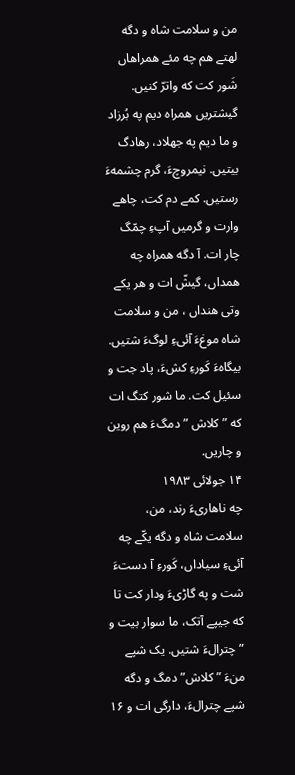من و سلامت شاه و دگه لهتے هم چه مئے همراهاں شَور کت که واترّ کنیں. گیشتریں همراه دیم په بُرزاد و ما دیم په جهلاد، رهادگ بیتیں. نیمروچءَ، گرم چشمهءَ رستیں. کمے دم کت، چاهے وارت و گرمیں آپءِ چمّگ چار ات. آ دگه همراه چه همداں، گیشّ ات و هر یکے وتی هنداں ، من و سلامت شاه موغءَ آئیءِ لوگءَ شتیں. بیگاهءَ کَورءِ کشءَ، پاد جت و سئیل کت. ما شور کتگ ات که ” کلاش ” دمگءَ هم روین و چاریں.
۱۴ جولائی ۱۹۸۳
چه ناهاریءَ رند، من، سلامت شاه و دگه یکّے چه آئیءِ سیاداں، کَورءِ آ دستءَ شت و په گاڑیءَ ودار کت تا که جیپے آتک، ما سوار بیت و ” چترالءَ شتیں. یک شپے منءَ ” کلاش” دمگ و دگه شپے چترالءَ، دارگی ات و ۱۶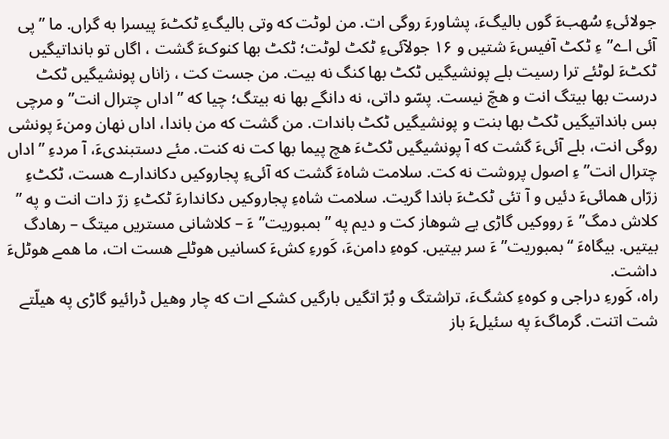جولائیءِ سُهبءَ گوں بالیگءَ، پشاورءَ روگی ات. من لوٹت که وتی بالیگءِ ٹکٹءَ پیسرا به گراں. ما ” پی آئی اے”ءِ ٹکٹ آفیسءَ شتیں و ۱۶ جولآئیءِ ٹکٹ لوٹت؛ ٹکٹ بها کنوکءَ گشت ، اگاں تو بانداتیگیں ٹکٹءَ لوٹئے ترا رسیت بلے پونشیگیں ٹکٹ بها کنگ نه بیت. من جست کت ، زاناں پونشیگیں ٹکٹ درست بها بیتگ انت و هچّ نیست. پسّو داتی، نه دانگے بها نه بیتگ؛ چیا که ” اداں چترال انت” و مرچی بس بانداتیگیں ٹکٹ بها بنت و پونشیگیں ٹکٹ باندات. من گشت که من باندا، اداں نهان ومنءَ پونشی روگی انت، بلے آئیءَ گشت که آ پونشیگیں ٹکٹءَ هچ پیما بها کت نه کنت. مئے دستبندیءَ، آ مردءِ ” اداں چترال انت” ءِ اصول پروشت نه کت. سلامت شاهءَ گشت که آئیءِ پجاروکیں دکاندارے هست، ٹکٹءِ زرّاں همائیءَ دئیں و آ تئی ٹکٹءَ باندا گریت. سلامت شاهءِ پجاروکیں دکاندارءَ ٹکٹءِ زرّ دات انت و په ” کلاش دمگ”ءَ رووکیں گاڑی یے شوهاز کت و دیم په ” بمبوریت”ءَ – کلاشانی مستریں میتگ – رهادگ بیتیں. بیگاهءَ “بمبوریت”ءَ سر بیتیں. کوهءِ دامنءَ، کَورءِ کشءَ کسانیں هوٹلے هست ات، ما همے هوٹلءَ داشت.
راه، کَورءِ دراجی و کوهءِ کشگءَ، تراشتگ و بُرّ اتگیں بارگیں کشکے ات که چار وهیل ڈرائیو گاڑی په هیلّتے شت اتنت. گرماگءَ په سئیلءَ باز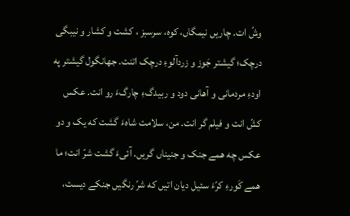وشّ ات. چاریں نیمگاں، کوه، سرسبز ، کشت و کشار و نیبگی درچک؛ گیشتر جَوز و زردآلوءِ درچک اتنت. جهانگول گیشتر په اودءِ مردمانی و آهانی دود و ربیدگءِ چارگءَ رو انت. عکس کشّ انت و فیلم گر انت. من، سلامت شاهءَ گشت که یک و دو عکس چه همے جنک و جنیناں گریں. آئیءَ گشت شرّ انت؛ ما همے کَورءِ کرّءَ سئیل دیان اتیں که شرّ رنگیں جنکے دیست،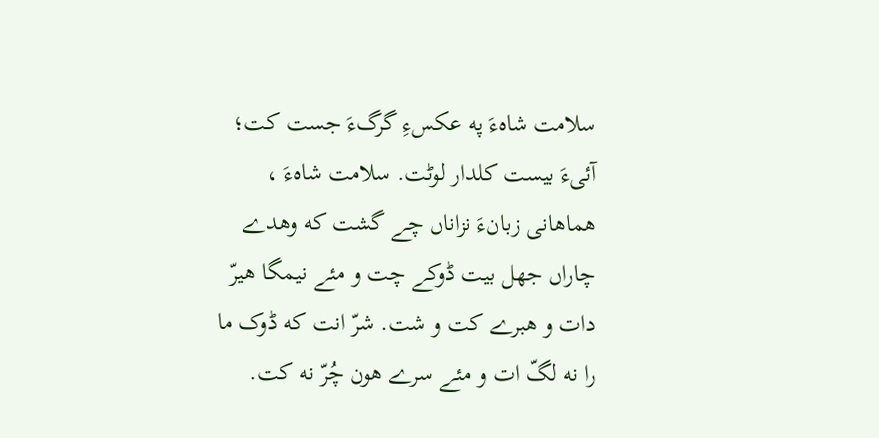سلامت شاهءَ په عکسءِ گرگءَ جست کت؛ آئیءَ بیست کلدار لوٹت. سلامت شاهءَ ، هماهانی زبانءَ نزاناں چے گشت که وهدے چاراں جهل بیت ڈوکے چت و مئے نیمگا هیرّ دات و هبرے کت و شت. شرّ انت که ڈوک ما را نه لگّ ات و مئے سرے هون چُرّ نه کت.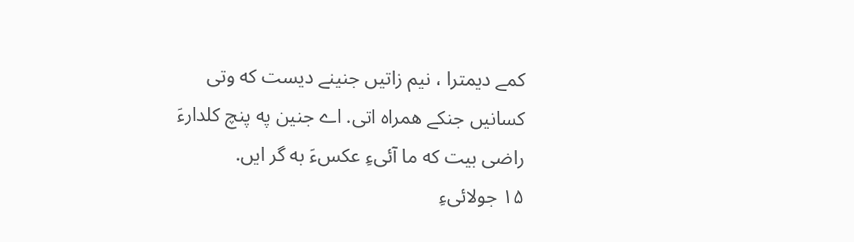کمے دیمترا ، نیم زاتیں جنینے دیست که وتی کسانیں جنکے همراه اتی. اے جنین په پنچ کلدارءَ راضی بیت که ما آئیءِ عکسءَ به گر ایں.
۱۵ جولائیءِ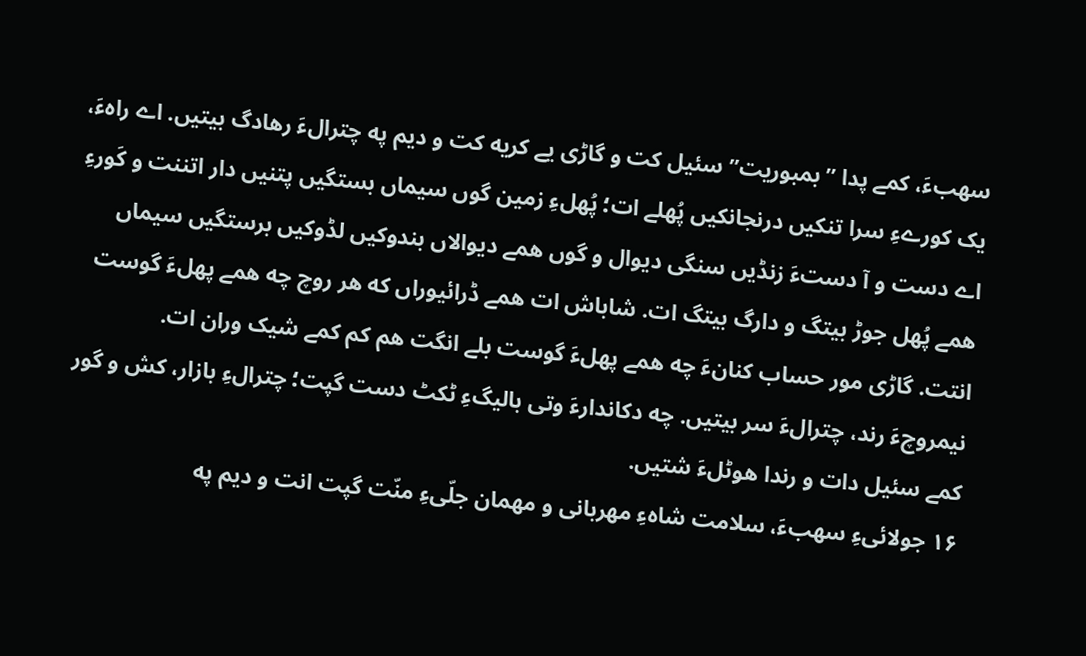سهبءَ، کمے پدا ” بمبوریت” سئیل کت و گاڑی یے کریه کت و دیم په چترالءَ رهادگ بیتیں. اے راهءَ، یک کورےءِ سرا تنکیں درنجانکیں پُهلے ات؛ پُهلءِ زمین گوں سیماں بستگیں پتنیں دار اتننت و کَورءِ اے دست و آ دستءَ زنڈیں سنگی دیوال و گوں همے دیوالاں بندوکیں لڈوکیں برستگیں سیماں همے پُهل جوڑ بیتگ و دارگ بیتگ ات. شاباش ات همے ڈرائیوراں که هر روچ چه همے پهلءَ گوست انتت. گاڑی مور حساب کنانءَ چه همے پهلءَ گوست بلے انگت هم کم کمے شیک وران ات.
نیمروچءَ رند، چترالءَ سر بیتیں. چه دکاندارءَ وتی بالیگءِ ٹکٹ دست گپت؛ چترالءِ بازار، کش و گور کمے سئیل دات و رندا هوٹلءَ شتیں.
۱۶ جولائیءِ سهبءَ، سلامت شاهءِ مهربانی و مهمان جلّیءِ منّت گپت انت و دیم په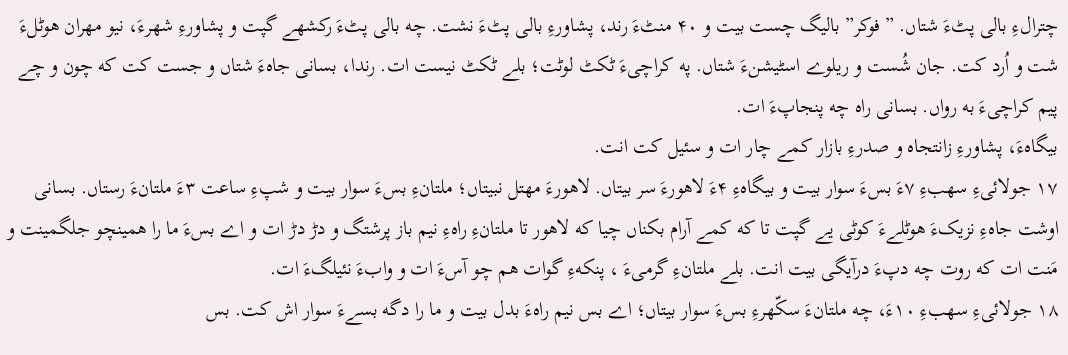چترالءِ بالی پٹءَ شتاں. ” فوکر” بالیگ چست بیت و ۴۰ منٹءَ رند، پشاورءِ بالی پٹءَ نشت. چه بالی پٹءَ رکشهے گپت و پشاورءِ شهرءَ، نیو مهران هوٹلءَ شت و اُرد کت. جان شُست و ریلوے اسٹیشنءَ شتاں. په کراچیءَ ٹکٹ لوٹت؛ بلے ٹکٹ نیست ات. رندا، بسانی جاهءَ شتاں و جست کت که چون و چے پیم کراچیءَ به رواں. بسانی راه چه پنجاپءَ ات.
بیگاهءَ، پشاورءِ زانتجاه و صدرءِ بازار کمے چار ات و سئیل کت انت.
۱۷ جولائیءِ سهبءِ ۷ءَ بسءَ سوار بیت و بیگاهءِ ۴ءَ لاهورءَ سر بیتاں. لاهورءَ مهتل نبیتاں؛ ملتانءِ بسءَ سوار بیت و شپءِ ساعت ۳ءَ ملتانءَ رستاں. بسانی اوشت جاهءِ نزیکءَ هوٹلےءَ کوٹی یے گپت تا که کمے آرام بکناں چیا که لاهور تا ملتانءِ راهءِ نیم باز پرشتگ و دڑ دڑ ات و اے بسءَ ما را همینچو جلگمینت و مَنت ات که روت چه دپءَ درآیگی بیت انت. بلے ملتانءِ گرمیءَ ، پنکهءِ گوات هم چو آسءَ ات و وابءَ نئیلگءَ ات.
۱۸ جولائیءِ سهبءِ ۱۰ءَ، چه ملتانءَ سکّهرءِ بسءَ سوار بیتاں؛ اے بس نیم راهءَ بدل بیت و ما را دگه بسےءَ سوار اش کت. بس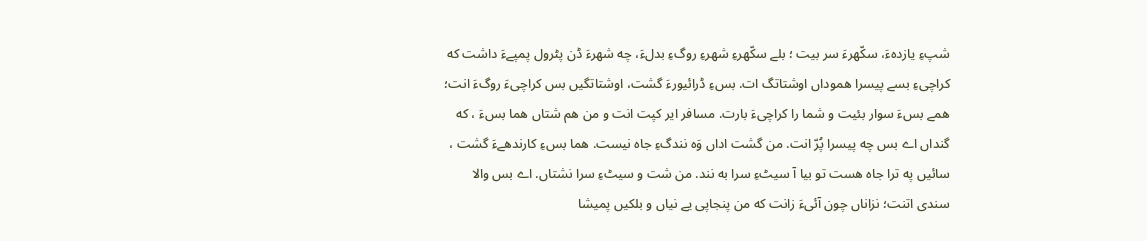شپءِ یازدهءَ، سکّهرءَ سر بیت ؛ بلے سکّهرءِ شهرءِ روگءِ بدلءَ، چه شهرءَ ڈن پٹرول پمپےءَ داشت که کراچیءِ بسے پیسرا هموداں اوشتاتگ ات. بسءِ ڈرائیورءَ گشت، اوشتاتگیں بس کراچیءَ روگءَ انت؛ همے بسءَ سوار بئیت و شما را کراچیءَ بارت. مسافر ایر کپت انت و من هم شتاں هما بسءَ ، که گنداں اے بس چه پیسرا پُرّ انت. من گشت اداں وَه نندگءِ جاه نیست. هما بسءِ کارندهےءَ گشت ، سائیں په ترا جاه هست تو بیا آ سیٹءِ سرا به نند. من شت و سیٹءِ سرا نشتاں. اے بس والا سندی اتنت؛ نزاناں چون آئیءَ زانت که من پنجاپی یے نیاں و بلکیں پمیشا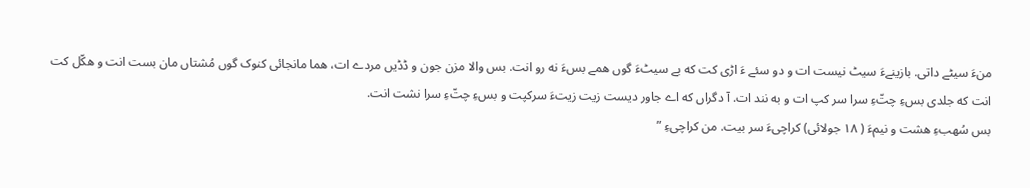منءَ سیٹے داتی. بازینےءَ سیٹ نیست ات و دو سئے ءَ اڑی کت که بے سیٹءَ گوں همے بسءَ نه رو انت. بس والا مزن جون و ڈڈیں مردے ات، هما مانجائی کنوک گوں مُشتاں مان بست انت و هکّل کت انت که جلدی بسءِ چتّءِ سرا سر کپ ات و به نند ات. آ دگراں که اے جاور دیست زیت زیتءَ سرکپت و بسءِ چتّءِ سرا نشت انت.
بس سُهبءِ هشت و نیمءَ ( ۱۸ جولائی) کراچیءَ سر بیت. من کراچیءِ ”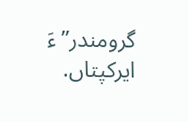گرومندر”ءَ ایرکپتاں.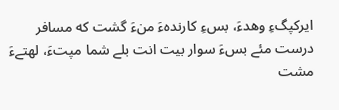ایرکپگءِ وهدءَ، بسءِ کارندهءَ منءَ گشت که مسافر درست مئے بسءَ سوار بیت انت بلے شما مپتءَ، لهتےءَ مشت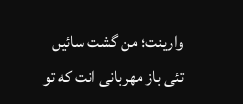وارینت؛ من گشت سائیں تئی باز مهربانی انت که تو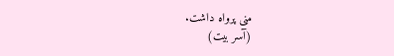منی پرواه داشت.
(آسر بیت)